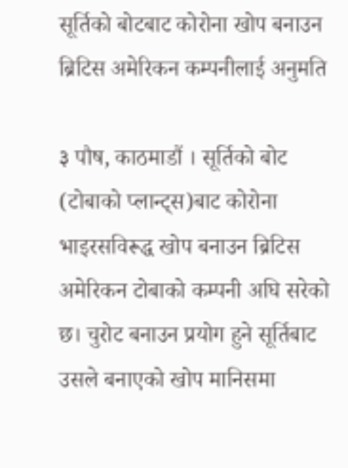सूर्तिको बोटबाट कोरोना खोप बनाउन ब्रिटिस अमेरिकन कम्पनीलाई अनुमति

३ पौष, काठमाडौं । सूर्तिको बोट (टोबाको प्लान्ट्स)बाट कोरोना भाइरसविरूद्ध खोप बनाउन ब्रिटिस अमेरिकन टोबाको कम्पनी अघि सरेको छ। चुरोट बनाउन प्रयोग हुने सूर्तिबाट उसले बनाएको खोप मानिसमा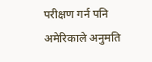परीक्षण गर्न पनि अमेरिकाले अनुमति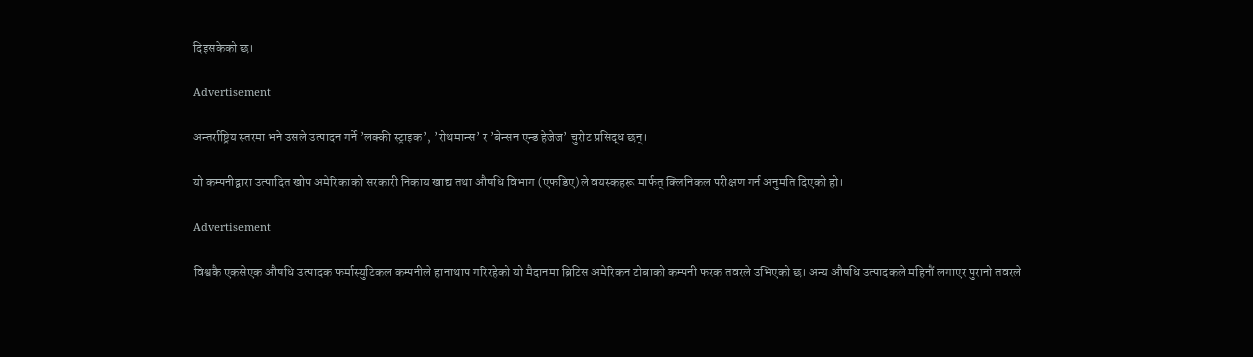दिइसकेको छ।

Advertisement

अन्तर्राष्ट्रिय स्तरमा भने उसले उत्पादन गर्ने ’लक्की स्ट्राइक’, ’रोथमान्स’ र ’बेन्सन एन्ड हेजेज’ चुरोट प्रसिद्ध छन्।

यो कम्पनीद्वारा उत्पादित खोप अमेरिकाको सरकारी निकाय खाद्य तथा औषधि विभाग (एफडिए)ले वयस्कहरू मार्फत् क्लिनिकल परीक्षण गर्न अनुमति दिएको हो।

Advertisement

विश्वकै एकसेएक औषधि उत्पादक फर्मास्युटिकल कम्पनीले हानाथाप गरिरहेको यो मैदानमा ब्रिटिस अमेरिकन टोबाको कम्पनी फरक तवरले उभिएको छ। अन्य औषधि उत्पादकले महिनौं लगाएर पुरानो तवरले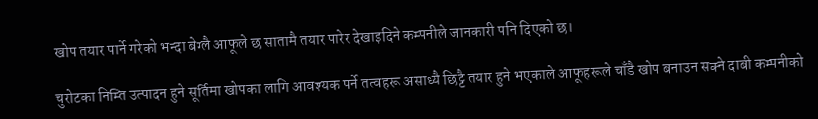खोप तयार पार्ने गरेको भन्दा बेग्लै आफूले छ सातामै तयार पारेर देखाइदिने कम्पनीले जानकारी पनि दिएको छ।

चुरोटका निम्ति उत्पादन हुने सूर्तिमा खोपका लागि आवश्यक पर्ने तत्वहरू असाध्यै छिट्टै तयार हुने भएकाले आफूहरूले चाँडै खोप बनाउन सक्ने दाबी कम्पनीको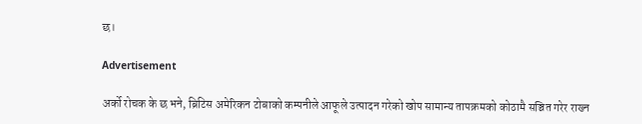छ।

Advertisement

अर्को रोचक के छ भने, ब्रिटिस अमेरिकन टोबाको कम्पनीले आफूले उत्पादन गरेको खोप सामान्य तापक्रमको कोठामै सञ्चित गरेर राख्न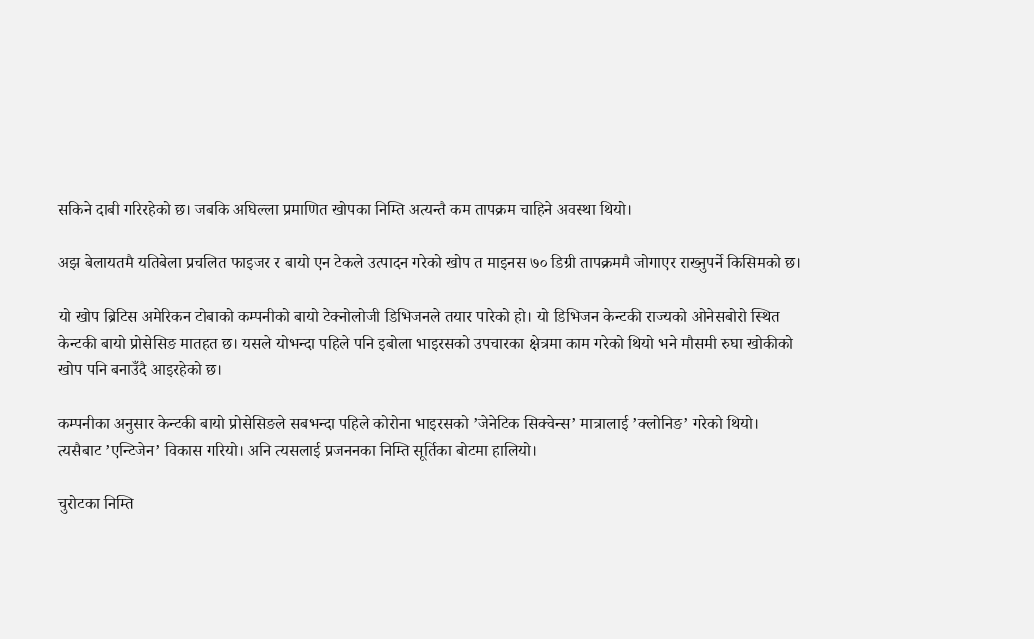सकिने दाबी गरिरहेको छ। जबकि अघिल्ला प्रमाणित खोपका निम्ति अत्यन्तै कम तापक्रम चाहिने अवस्था थियो।

अझ बेलायतमै यतिबेला प्रचलित फाइजर र बायो एन टेकले उत्पादन गरेको खोप त माइनस ७० डिग्री तापक्रममै जोगाएर राख्नुपर्ने किसिमको छ।

यो खोप ब्रिटिस अमेरिकन टोबाको कम्पनीको बायो टेक्नोलोजी डिभिजनले तयार पारेको हो। यो डिभिजन केन्टकी राज्यको ओनेसबोरो स्थित केन्टकी बायो प्रोसेसिङ मातहत छ। यसले योभन्दा पहिले पनि इबोला भाइरसको उपचारका क्षेत्रमा काम गरेको थियो भने मौसमी रुघा खोकीको खोप पनि बनाउँदै आइरहेको छ।

कम्पनीका अनुसार केन्टकी बायो प्रोसेसिङले सबभन्दा पहिले कोरोना भाइरसको ’जेनेटिक सिक्वेन्स’ मात्रालाई ’क्लोनिङ’ गरेको थियो। त्यसैबाट ’एन्टिजेन’ विकास गरियो। अनि त्यसलाई प्रजननका निम्ति सूर्तिका बोटमा हालियो।

चुरोटका निम्ति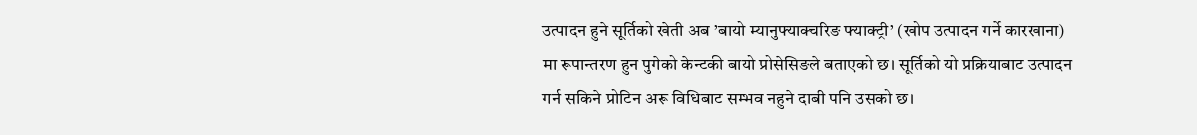उत्पादन हुने सूर्तिको खेती अब ’बायो म्यानुफ्याक्चरिङ फ्याक्ट्री’ (खोप उत्पादन गर्ने कारखाना) मा रूपान्तरण हुन पुगेको केन्टकी बायो प्रोसेसिङले बताएको छ। सूर्तिको यो प्रक्रियाबाट उत्पादन गर्न सकिने प्रोटिन अरू विधिबाट सम्भव नहुने दाबी पनि उसको छ।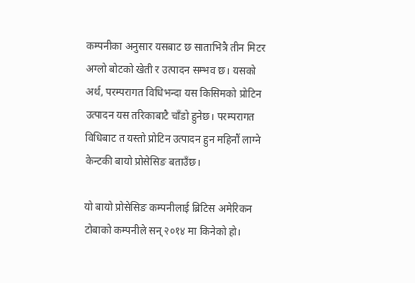कम्पनीका अनुसार यसबाट छ साताभित्रै तीन मिटर अग्लो बोटको खेती र उत्पादन सम्भव छ। यसको अर्थ, परम्परागत विधिभन्दा यस किसिमको प्रोटिन उत्पादन यस तरिकाबाटै चाँडो हुनेछ। परम्परागत विधिबाट त यस्तो प्रोटिन उत्पादन हुन महिनौं लाग्ने केन्टकी बायो प्रोसेसिङ बताउँछ।

यो बायो प्रोसेसिङ कम्पनीलाई ब्रिटिस अमेरिकन टोबाको कम्पनीले सन् २०१४ मा किनेको हो।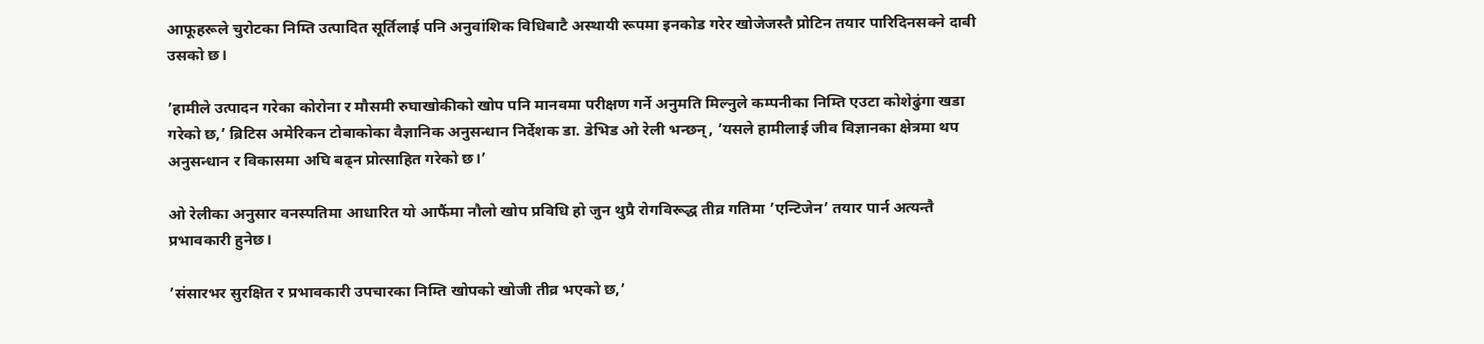आफूहरूले चुरोटका निम्ति उत्पादित सूर्तिलाई पनि अनुवांशिक विधिबाटै अस्थायी रूपमा इनकोड गरेर खोजेजस्तै प्रोटिन तयार पारिदिनसक्ने दाबी उसको छ।

’हामीले उत्पादन गरेका कोरोना र मौसमी रुघाखोकीको खोप पनि मानवमा परीक्षण गर्ने अनुमति मिल्नुले कम्पनीका निम्ति एउटा कोशेढुंगा खडा गरेको छ,’ ब्रिटिस अमेरिकन टोबाकोका वैज्ञानिक अनुसन्धान निर्देशक डा. डेभिड ओ रेली भन्छन्, ’यसले हामीलाई जीव विज्ञानका क्षेत्रमा थप अनुसन्धान र विकासमा अघि बढ्न प्रोत्साहित गरेको छ।’

ओ रेलीका अनुसार वनस्पतिमा आधारित यो आफैंमा नौलो खोप प्रविधि हो जुन थुप्रै रोगविरूद्ध तीव्र गतिमा ’एन्टिजेन’ तयार पार्न अत्यन्तै प्रभावकारी हुनेछ।

’संसारभर सुरक्षित र प्रभावकारी उपचारका निम्ति खोपको खोजी तीव्र भएको छ,’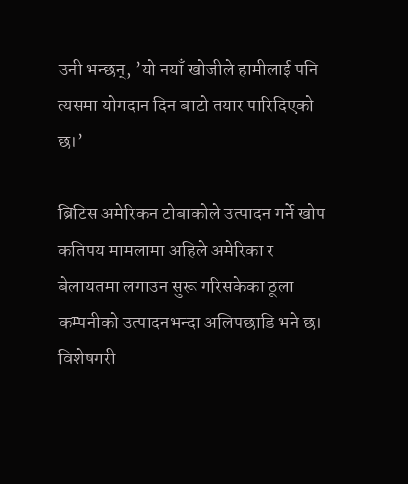उनी भन्छन्, ’यो नयाँ खोजीले हामीलाई पनि त्यसमा योगदान दिन बाटो तयार पारिदिएको छ।’

ब्रिटिस अमेरिकन टोबाकोले उत्पादन गर्ने खोप कतिपय मामलामा अहिले अमेरिका र बेलायतमा लगाउन सुरू गरिसकेका ठूला कम्पनीको उत्पादनभन्दा अलिपछाडि भने छ। विशेषगरी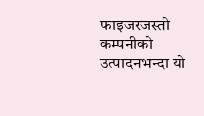फाइजरजस्तो कम्पनीको उत्पादनभन्दा यो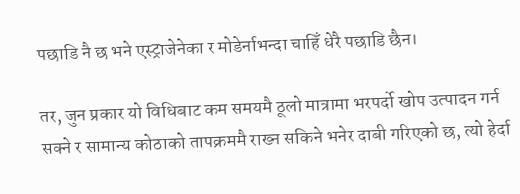पछाडि नै छ भने एस्ट्राजेनेका र मोडेर्नाभन्दा चाहिँ धेरै पछाडि छैन।

तर, जुन प्रकार यो विधिबाट कम समयमै ठूलो मात्रामा भरपर्दो खोप उत्पादन गर्न सक्ने र सामान्य कोठाको तापक्रममै राख्न सकिने भनेर दाबी गरिएको छ, त्यो हेर्दा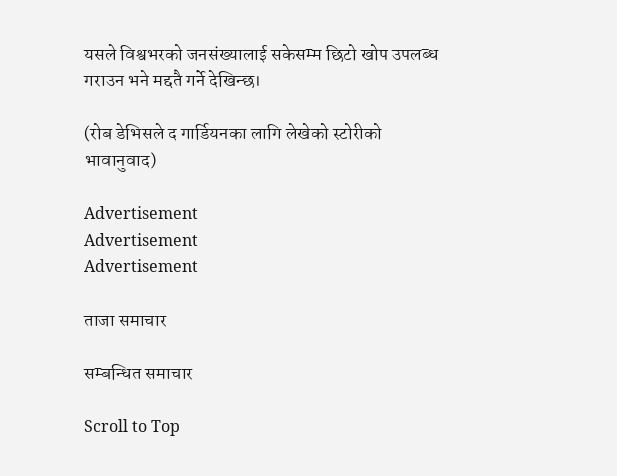यसले विश्वभरको जनसंख्यालाई सकेसम्म छिटो खोप उपलब्ध गराउन भने मद्दतै गर्ने देखिन्छ।

(रोब डेभिसले द गार्डियनका लागि लेखेको स्टोरीको भावानुवाद)

Advertisement
Advertisement
Advertisement

ताजा समाचार

सम्बन्धित समाचार

Scroll to Top